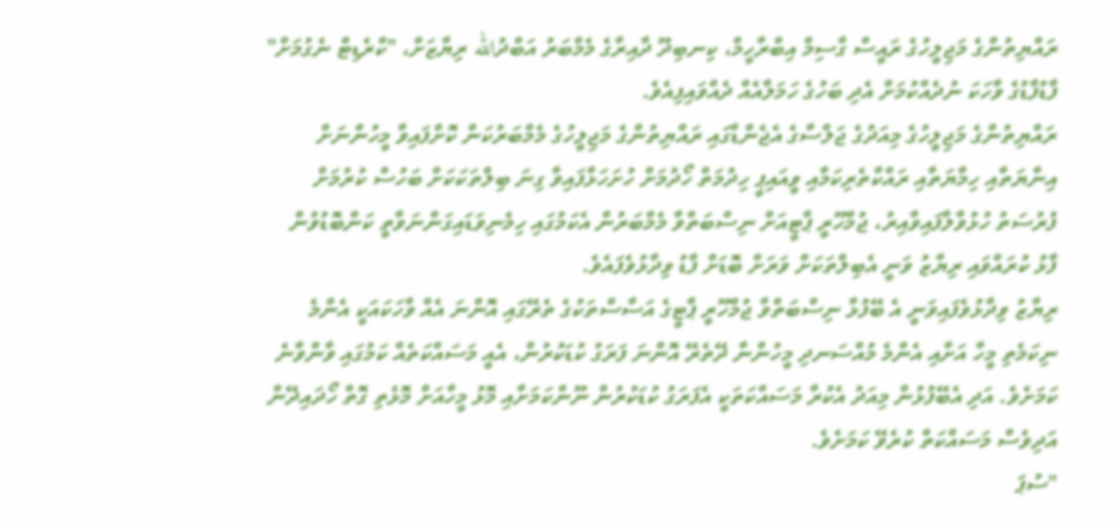ރައްޔިތުންގެ މަޖިލީހުގެ ރައީސް ގާސިމް އިބްރާހީމް، ކިނބިދޫ ދާއިރާގެ މެމްބަރު އަބްދުالله ރިޔާޒަށް، "ކްރެޑިޓް ނެގުމަށް" ފާޑުފާޑުގެ ވާހަކަ ނުދެއްކުމަށް އެދި ބަހުގެ ހަމަލާއެއް ދެއްވައިފިއެވެ.
ރައްޔިތުންގެ މަޖިލީހުގެ މިއަދުގެ ޖަލްސާގެ އެޖެންޑާގައި ރައްޔިތުންގެ މަޖިލީހުގެ މެމްބަރުކަން ކޮށްފައިވާ މީހުންނަށް އިނާޔަތާއި ހިމާޔަތާއި ރައްކާތެރިކަމާއި ވީއައިޕީ ހިދުމަތް ހޯދުމަށް ހުށަހަޅާފައިވާ ގިނަ ބިލްތަކަކަށް ބަހުސް ކުރުމަށް ފުރުސަތު ހުޅުވާލާފައިވާއިރު، ޖުމްހޫރީ ޕާޓީއަށް ނިސްބަތްވާ މެމްބަރުން އެކަމުގައި ހިމެނިވަޑައިގަންނަވާތީ ކަންބޮޑުވުން ފާޅު ކުރައްވައި ރިޔާޒު ވަނީ އެބިލްތަކަށް ވަރަށް ބޮޑަށް ފާޑު ވިދާޅުވެފައެވެ.
ރިޔާޒު ވިދާޅުވެފައިވަނީ އެ ބޭފުޅާ ނިސްބަތްވާ ޖުމްހޫރީ ޕާޓީގެ އަސާސްތަކުގެ ތެރޭގައި އޮންނަ އެއް ވާހަކައަކީ އެންމެ ނިކަމެތި މީހާ އަށާއި އެންމެ މުއްސަނދި މީހުންނާ ދޭތެރޭ އޮންނަ ފަރަގު ކުޑަކުރުން، އެއީ މަސައްކަތެއް ކަމުގައި ވާންވާނެ ކަމަށެވެ. އަދި އެބޭފުޅުން މިއަދު އެކުރާ މަސައްކަތަކީ އެފަރަގު ކުޑަކުރުން ނޫންކަމަށާއި މޮޅު މީހާއަށް މޮޅެތި ގޮތް ހޯދައިދޭން އަދިވެސް މަސައްކަތް ކުރެވޭ ކަމަށެވެ.
"ސުޕަ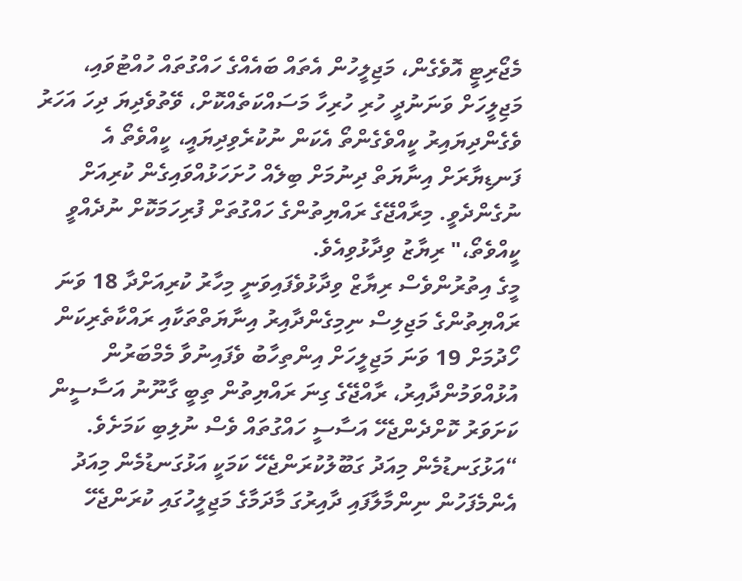މެޖޯރިޓީ އޮވެގެން، މަޖިލީހުން އެތައް ބައެއްގެ ހައްގުތައް ހުއްޓުވައި، މަޖިލީހަށް ވަނަނުދީ ހުރި ހުރިހާ މަސައްކަތެއްކޮށް، ވޭތުވެދިޔަ ދިހަ އަހަރު ވެގެންދިޔައިރު ކީއްވެގެންތޯ އެކަން ނުކުރެވިދިޔައީ، ކީއްވެތޯ އެ ފަނޑިޔާރަށް އިނާޔަތް ދިނުމަށް ބިލެއް ހުށަހަޅުއްވައިގެން ކުރިއަށް ނުގެންދެވީ. މިރާއްޖޭގެ ރައްޔިތުންގެ ހައްގުތަށް ފުރިހަމަކޮށް ނުދެއްވީ ކީއްވެތޯ،" ރިޔާޒު ވިދާޅުވިއެވެ.
މީގެ އިތުރުންވެސް ރިޔާޒް ވިދާޅުވެފައިވަނީ މިހާރު ކުރިއަށްދާ 18 ވަނަ ރައްޔިތުންގެ މަޖިލިސް ނިމިގެންދާއިރު އިނާޔަތްތަކާއި ރައްކާތެރިކަން ހޯދުމަށް 19 ވަނަ މަޖިލީހަށް އިންތިހާބު ވެފައިނުވާ މެމްބަރުން އުޅުއްވަމުންދާއިރު، ރާއްޖޭގެ ގިނަ ރައްޔިތުން ތިބީ ގާނޫނު އަސާސީން ކަށަވަރު ކޮށްދެންޖެހޭ އަސާސީ ހައްގުތައް ވެސް ނުލިބި ކަމަށެވެ.
“އަޅުގަނޑުމެން މިއަދު ގަބޫލުކުރަންޖެހޭ ކަމަކީ އަޅުގަނޑުމެން މިއަދު އެންމެފަހުން ނިންމާލާފައި ދާއިރުގަ މާދަމާގެ މަޖިލީހުގައި ކުރަންޖެހޭ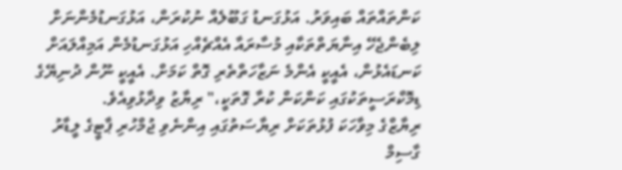ކަންތައްތައް ބައިވަރު. އަޅުގަނޑު ގަބޫލެއް ނުކުރަން، އަޅުގަނޑުމެންނަށް ލިބެންޖެހޭ އިނާޔަތްތަކާއި މުސާރައާ އެއްޗެއްހި އަޅުގަނޑުމެން އަމިއްލައަށް ކަނޑައެޅުން، އެއީކީ އެންމެ ނަޒާހަތްތެރި ގޮތް ކަމަށް. އެއީކީ ނޫން ދުނިޔޭގެ ޑިމޮކްރަސީތަކުގައި ކަންކަން ކުރާ ގޮތަކީ،" ރިޔާޒު ވިދާޅުވިއެވެ.
ރިޔާޒްގެ މިވާހަކަ ފުޅުތަކަށް ރިޔާސަތުގައި އިންނެވި ޖުމްހުރި ޕާޓީގެ ލީޑާރު ގާސިމް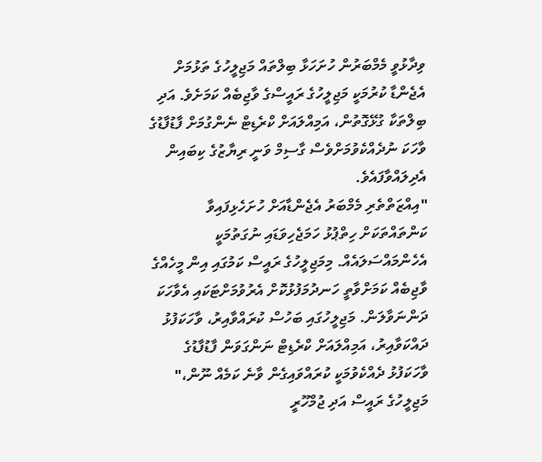ވިދާޅުވީ މެމްބަރުން ހުށަހަޅާ ބިލްތައް މަޖިލީހުގެ ތަޅުމަށް އެޖެންޑާ ކުރުމަކީ މަޖިލީހުގެ ރައީސްގެ ވާޖިބެއް ކަމަށެވެ. އަދި ބިލްތަކާ ގުޅޭގޮތުން، އަމިއްލައަށް ކްރެޑިޓް ނެންގުމަށް ފާޑުފާޑުގެ ވާހަކަ ނުދެއްކެވުމަށްވެސް ގާސިމް ވަނީ ރިޔާޒުގެ ކިބައިން އެދިލައްވާފައެވެ.
"އިއްޒަތްތެރި މެމްބަރު އެޖެންޑާއަށް ހުށަހެޅިފައިވާ ކަންތައްތަކަށް ހިތްޕުޅު ހަމަޖެހިވަޑައި ނުގަތުމަކީ އެހެންމައްސަލައެއް. މިމަޖިލީހުގެ ރައީސް ކަމުގައި އިން މީހެއްގެ ވާޖިބެއް ކަމަށްވާތީ ހަނދުމަފުޅުކޮށް އެރުވުމަށްޓަކައި އެވާހަކަ ދަންނަވާލަން. މަޖިލީހުގައި ބަހުސް ކުރައްވާއިރު، ވާހަކަފުޅު ދައްކަވާއިރު، އަމިއްލައަށް ކްރެޑިޓް ނަންގަވަން ފާޑުފާޑުގެ ވާހަކަފުޅު ދެއްކެވުމަކީ ކުރައްވައިގެން ވާނެ ކަމެއް ނޫން،" މަޖިލީހުގެ ރައީސް އަދި ޖުމްހޫރީ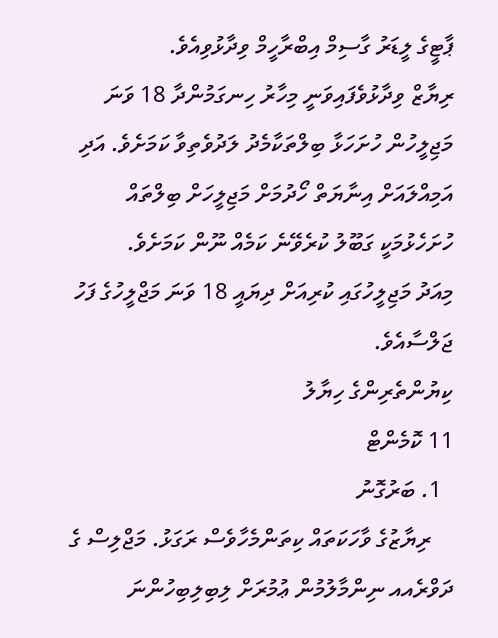ޕާޓީގެ ލީޑަރު ގާސިމް އިބްރާހީމް ވިދާޅުވިއެވެ.
ރިޔާޒް ވިދާޅުވެފައިވަނީ މިހާރު ހިނގަމުންދާ 18 ވަނަ މަޖިލީހުން ހުށަހަޅާ ބިލްތަކާމެދު ލަދުވެތިވާ ކަމަށެވެ. އަދި އަމިއްލައަށް އިނާޔަތް ހޯދުމަށް މަޖިލީހަށް ބިލްތައް ހުށަހެޅުމަކީ ގަބޫލު ކުރެވޭނެ ކަމެއް ނޫން ކަމަށެވެ.
މިއަދު މަޖިލީހުގައި ކުރިއަށް ދިޔައީ 18 ވަނަ މަޖްލީހުގެ ފަހު ޖަލްސާއެވެ.
ކިޔުންތެރިންގެ ހިޔާލު
11 ކޮމެންޓް
  1. ބަރުގޮނު
    ރިޔާޒުގެ ވާހަކަތައް ކިތަންމެހާވެސް ރަގަޅު. މަޖްލިސް ގެ ދަވްރެއއ ނިންމާލުމުން ޢުމުރަށް ލިބިލިބިހުންނަ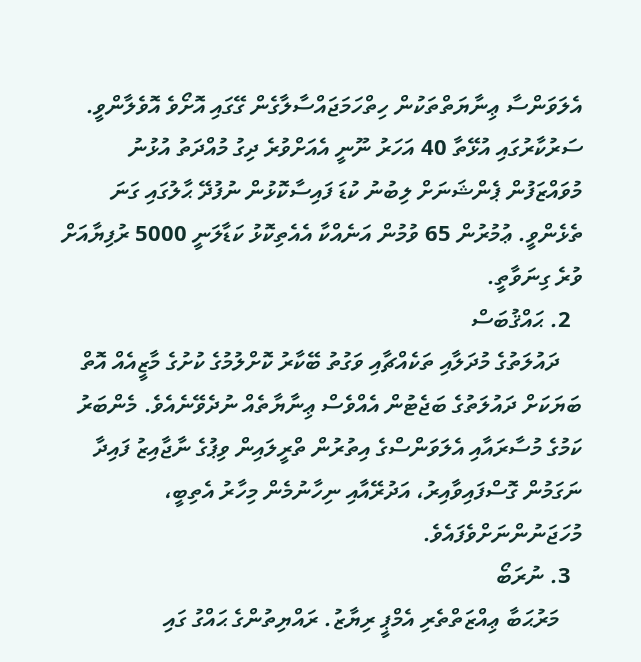އެލަވަންސާ ޢިނާޔަތްތަކުން ހިތްހަމަޖައްސާލާގެން ގޭގައި އޮށޯވެ އޮވެލާންވީ. ސަރުކާރުގައި އުޅޭތާ 40 އަހަރު ނޫނީ އެއަށްވުރެ ދިގު މުއްދަތު އުޅުނު މުވައްޒަފުން ޕެންޝަނަށް ލިބުނު ކުޑަ ފައިސާކޮޅުން ނުފުދޭ ޙާލުގައި ގަނަ ތެޅެންވީ. ޢުމުރުން 65 ވުމުން އަނެއްކާ އެއެތިކޮޅު ކަޑާލަނީ 5000 ރުފިޔާއަށް ވުރެ ގިނަވާތީ.
  2. ޙައްޤުބަސް
    ދައުލަތުގެ މުދަލާއި ތަކެއްޗާއި ވަގުތު ބޭކާރު ކޮށްލުމުގެ ކުށުގެ މާޒީއެއް އޮތް ބަޔަކަށް ދައުލަތުގެ ބަޖެޓުން އެއްވެސް ޢިނާޔާތެއް ނުދެވޭނެއެވެ. މެންބަރު ކަމުގެ މުސާރައާއި އެލަވަންސްގެ އިތުރުން ތްރީލައިން ވިޕުގެ ނާޖާއިޒު ފައިދާ ނަގަމުން ގޮސްފައިވާއިރު، އަދުރޭއާއި ނިހާނުމެން މިހާރު އެތިބީ، މުހަޖަނުންނަށްވެފައެވެ.
  3. ނުރަބޯ
    މަރުޙަބާ ޢިއްޒަތްތެރި އެމްޕީ ރިޔާޒު. ރައްޔިތުންގެ ޙައްގު ގައި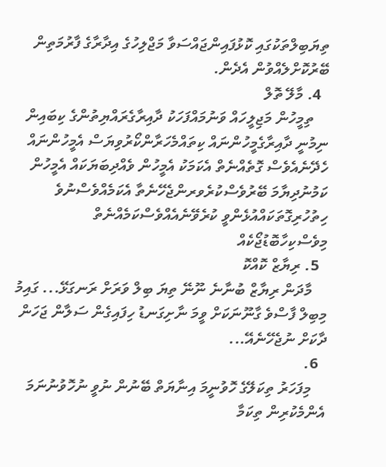ތިޔަބިލްތަކުގައި ކޮޅުފައިންޖައްސަވާ މަޖްލިހުގެ އިދާރާގެ ފާރުމަތިން ބޭރުކޮށްލެއްވުން އެދެން.
  4. މާލޭ ތޮލް
    ތިމީހުން މަޖިލީހައް ވަނުމައްފަހަކު ދާއިރާގެރައްޔިތުންގެ ކިބައިން ނިމުނީ ދާއިރާގެމީހުންނައް ކިތައްމެހަރާންކޯރުވިޔަސް އެމީހުންނައް ހެދޭނެއެވެސް ގޮތެއްނެތް އެކަމަކު އެމީހުން ވެއްދިބަޔަކައް އެމީހުން ކަމުނުދިޔާމަ ބޭރުވެސްކުރެވރންޖެހޭނެތާ އެކަމެއްވެސްނުވެ ހިތުހުރިގޮތަކައްއުޅެންވީ ކުރެވޭނެއެއްވެސްކަމެއްނެތް މިވެސްކިހާބޮޑުޖޯކެއް
  5. ރިޔާޒް ކޮއްކޮ
    މާދަން ރިޔާޒް ބުނާނެ ނޫނޭ ތިޔަ ބިލް ވަރަށް ރަނގަޅޭ... ގައިމު މިބިލް ފާސްވެ ގާނޫނަކަށް ވީމަ ނާށިގަނޑު ހިފައިގެން ސަލާން ޖަހަން ދާކަށް ނުޖެހޭނެއޭ...
  6.
    މިފަހަރު ތިކަލޭގެ ހޮވުނީމަ އިނާޔަތް ބޭނުން ނުވީ ނުހޮވުނުނަމަ އެންމެކުރިން ތިކަމާ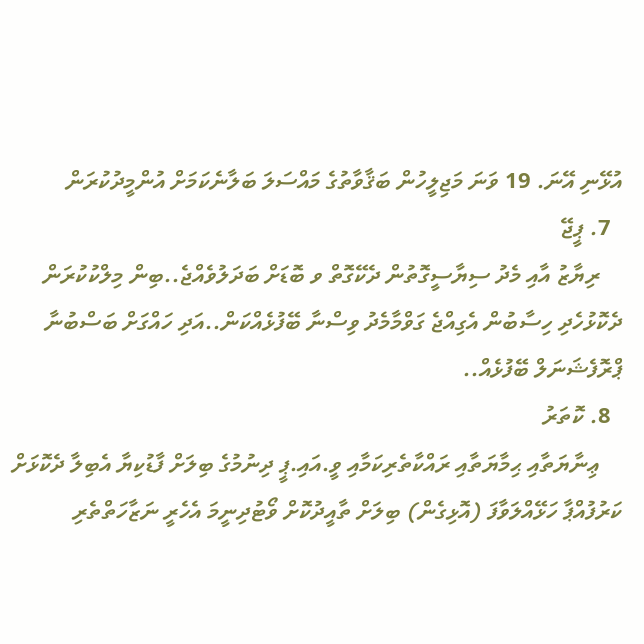އުޅޭނި އޭނަ. 19 ވަނަ މަޖިލީހުން ބަޤާވާތުގެ މައްސަލަ ބަލާނެކަމަށް އުންމީދުކުރަން
  7. ޕީޖޭ
    ރިޔާޒު އާއި މެދު ސިޔާސީގޮތުން ދެކޭގޮތް ވ ބޮޑަށް ބަދަލުވެއްޖެ..ބިން މިލްކުކުރަން ދެކޮޅުހެދި ހިސާބުން އެގިއްޖެ ގަވްމާމެދު ވިސްނާ ބޭފުޅެއްކަން..އަދި ހައްގަށް ބަސްބުނާ ޕްރޮފެޝަނަލް ބޭފުޅެއް..
  8. ކޮތަރު
    ޢިނާޔަތާއި ޙިމާޔަތާއި ރައްކާތެރިކަމާއި ވީ.އައި.ޕީ ދިނުމުގެ ބިލަށް ފާޑުކިޔާ އެބިލާ ދެކޮޅަށް ކަރުފުއްޕާ ހަޅޭއްލަވާފަ (އޮޅިގެން) ބިލަށް ތާއީދުކޮށް ވޯޓުދިނީމަ އެހެރީ ނަޒާހަތްތެރި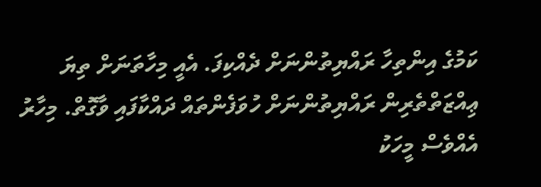ކަމުގެ އިންތިހާ ރައްޔިތުންނަށް ދެއްކިފަ. އެއީ މިހާތަނަށް ތިޔަ ޢިއްޒަތްތެރިން ރައްޔިތުންނަށް ހުވަފެންތައް ދައްކާފައި ވާގޮތް. މިހާރު އެއްވެސް މީހަކު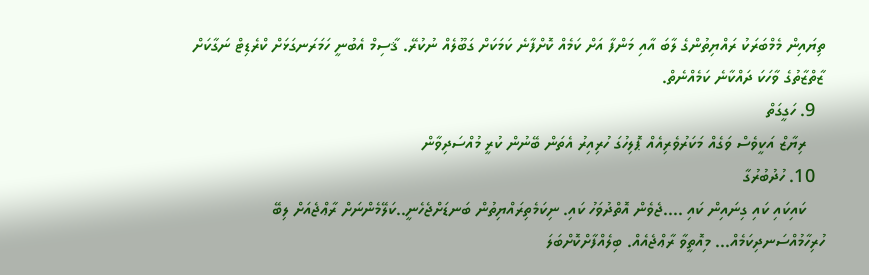ތިޔައިން މެމްބަރަކު ރައްޔިތުންގެ ލާބަ އާއި މަންފާ އަށް ކަމެއް ކޮށްފާނެ ކަމަކަށް ގަބޫލެއް ނުކުރޭ. ޤާސިމް އެބުނީ ހަމަރަނގަޅަށް ކްރެޑިޓް ނަގާކަށް ޒާތްޒާތުގެ ވާހަކަ ދައްކާނެ ކަމެއްނެތް.
  9. ހަގީގަތް
    ރިޔާޒް އަކީވެސް ވަގެއް މަކަރުވެރިއެއް ޕޮލިހުގަ ހުރިއިރު އެތަން ބޭނުން ކުރީ މުއްސަދިވާން
  10. ހުދުބުރުގާ
    ކައިކައި ކައި ގިނައިން ކައި ....ޖެވެން އޮތްދުވަހު ކައި. ނިކަމެތިރައްޔިތުން ބަނޑަށްޖެހެނީ..ކަލޭމެންނަށް ރާޢްޖެއަށް ލިބޭ ހުރިހާމުއްސަނދިކަމެއް... މިއޮތީވާ ރާޢްޖެއެއް. ބިލެއްފާށްކޮށްބަލަ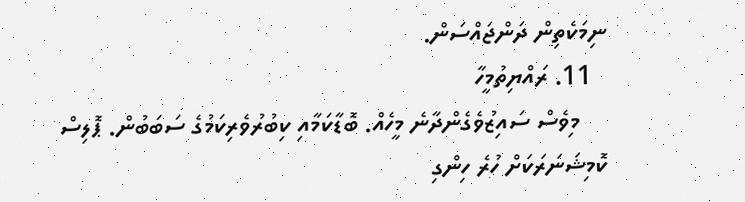ނިމަކެތިން ދަންޖައްސަން.
  11. ރައްޔިތުމީހާ
    މިވެސް ސައިޒުވެގެންދާނެ މީހެއް. ބޮޑާކަމާއި ކިބުރުވެރިކަމުގެ ސަބަބުން. ޕޮލިސް ކޮމިޝަނަރަކަށް ހުރެ ހިންގި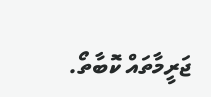ޖަރީމާތައް ކޮބާތޯ.